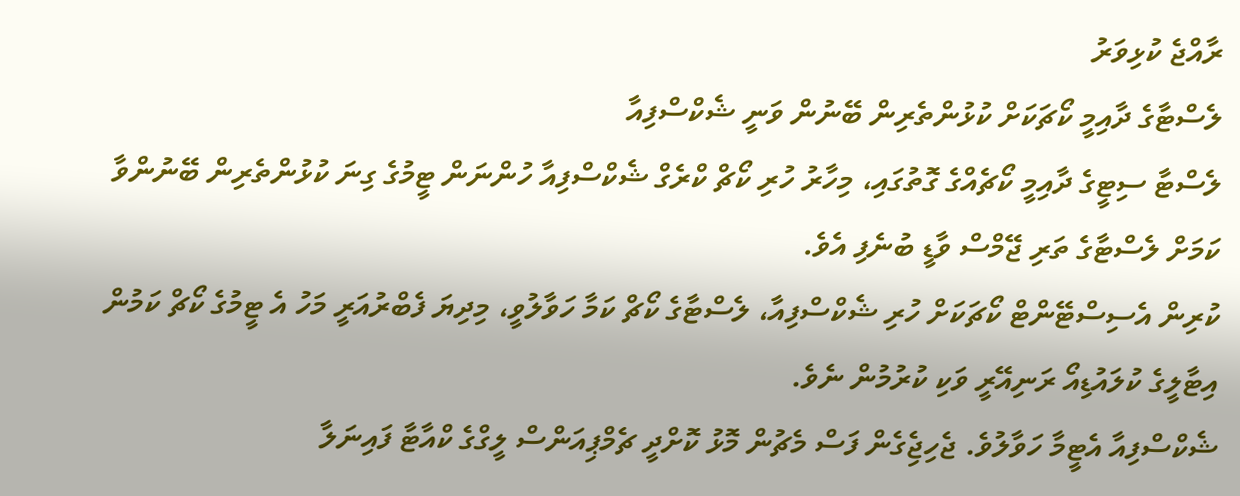ރާއްޖެ ކުޅިވަރު
ލެސްޓާގެ ދާއިމީ ކޯޗަކަށް ކުޅުންތެރިން ބޭނުން ވަނީ ޝެކްސްފިއާ
ލެސްޓާ ސިޓީގެ ދާއިމީ ކޯޗެއްގެ ގޮތުގައި، މިހާރު ހުރި ކޯޗް ކްރެގް ޝެކްސްފިއާ ހުންނަން ޓީމުގެ ގިނަ ކުޅުންތެރިން ބޭނުންވާ ކަމަށް ލެސްޓާގެ ތަރި ޖޭމްސް ވާޑީ ބުނެފި އެވެ.
ކުރިން އެސިސްޓޭންޓް ކޯޗަކަށް ހުރި ޝެކްސްފިއާ، ލެސްޓާގެ ކޯޗް ކަމާ ހަވާލުވީ، މިދިޔަ ފެބްރުއަރީ މަހު އެ ޓީމުގެ ކޯޗް ކަމުން އިޓާލީގެ ކުލައުޑިއޯ ރަނިއޭރީ ވަކި ކުރުމުން ނެވެ.
ޝެކްސްފިއާ އެޓީމާ ހަވާލުވެ. ޖެހިޖެިގެން ފަސް މެޗުން މޮޅު ކޮށްދީ ޗެމްޕިއަންސް ލީގްގެ ކްއާޓާ ފައިނަލާ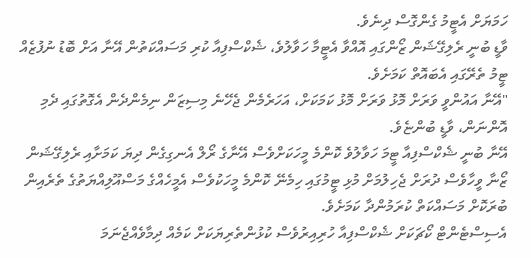ހަމަޔަށް އެޓީމު ގެންގޮސް ދިނެވެ.
ވާޑީ ބުނީ ރެލިގޭޝަން ޒޯންގައި އޮއްވާ އެޓީމާ ހަވާލުވެ، ޝެކްސްފިއާ ކުރި މަސައްކަތުން އޭނާ އަށް ބޮޑު ނުފުޒެއް ޓީމު ތެރޭގައި އެބައޮތް ކަމަށެވެ.
"އޭނާ އައުންވީ ވަރަށް މޮޅު ވަރަށް މޮޅު ކަމަކަށް، އަހަރެމެން ޖެހޭނެ މިސިޒަން ނިމެންދެން އެގޮތުގައި ދެމި އޮންނަން، ވާޑީ ބުންޏެވެ.
އޭނާ ބުނީ ޝެކްސްފިއާ ޓީމަ ހަވާލުވެ ކޮންމެ މީހަކަށްވެސް އޭނާގެ ރޯލް އެނގިގެން ދިޔަ ކަމަށާއި ރެލިގޭޝަން ޒޯނާ ވީހާވެސް ދުރަށް ޖެހިލުމަށް މުޅި ޓީމުގައި ހިމެނޭ ކޮންމެ މީހަކުވެސް އެމީހެއްގެ މަސްއޫލިއްޔަތުގެ ތެރެއިން ބުރަކޮށް މަސައްކަތް ކުރަމުންދާ ކަމަށެވެ.
އެސިސްޓެންޓް ކޯޗަކަށް ޝެކްސްފިއާ ހުރިއިރުވެސް ކުޅުންތެރިޔަކަށް ކަމެއް ދިމާވެއްޖެނަމަ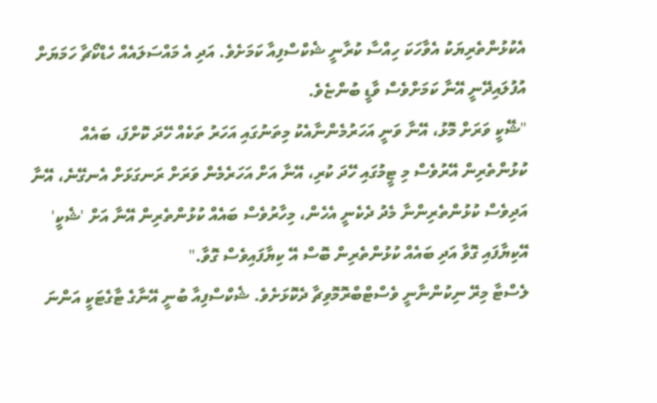އެކުޅުންތެރިޔަކު އެވާހަކަ ހިއްސާ ކުރާނީ ޝެކްސްފިއާ ކަމަށެވެ. އަދި އެ މައްސަލައެއް ހެޑްކޯޗާ ހަމަޔަށް އުފުލައިދޭނީ އޭނާ ކަމަށްވެސް ވާޑީ ބުންޏެވެ.
"ޝޭކީ ވަރަށް މޮޅު، އޭނާ ވަނީ އަހަރުމެންނާއެކު މިތަނުގައި އަހަރު ތަކެއް ހޭދަ ކޮށްފަ، ބައެއް ކުޅުންތެރިން އޭރުވެސް މި ޓީމުގައި ހޭދަ ކުރި، އޭނާ އަށް އަހަރެމެން ވަރަށް ރަނގަޅަށް އެނގޭނެ، އޭނާ އަދިވެސް ކުޅުންތެރިންނާ މެދު ދެކެނީ އެހެން، މިހާރުވެސް ބައެއް ކުޅުންތެރިން އޭނާ އަށް 'ޝެކީ' އޭކިޔާފައި ގޮވާ އަދި ބައެއް ކުޅުންތެރިން ބޮސް އޭ ކިޔާފައިވެސް ގޮވާ."
ލެސްޓާ މިރޭ ނިކުންނާނީ ވެސްޓްބްރޮމޮވިޗާ ދެކޮޅަށެވެ. ޝެކްސްފިއާ ބުނީ އޭނާގެ ޓާގެޓަކީ އަންނަ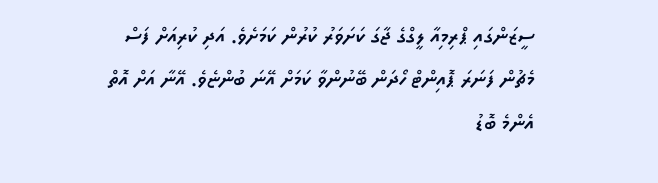ސީޒަންގައި ޕްރިމިއާ ލީގްގެ ޖާގަ ކަށަވަރު ކުރުން ކަމަށެވެ. އަދި ކުރިއަށް ފަސް މެޗުން ފަނަރަ ޕޮއިންޓް ހޯދަން ބޭނުންވާ ކަމަށް އޭނަ ބުންޏެވެ. އޭނާ އަށް އޮތް އެންމެ ބޮޑު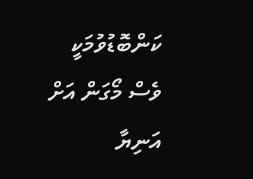ކަންބޮޑުވުމަކީ ވެސް މޯގަން އަށް އަނިޔާ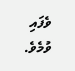ވެފައި ވުމެވެ.